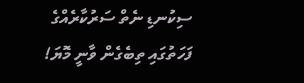ސިކުނޑި ނެތް ސަރުކާރެއްގެ ފަހަތުގައި ތިބެގެން ވާނީ މޮޔަ!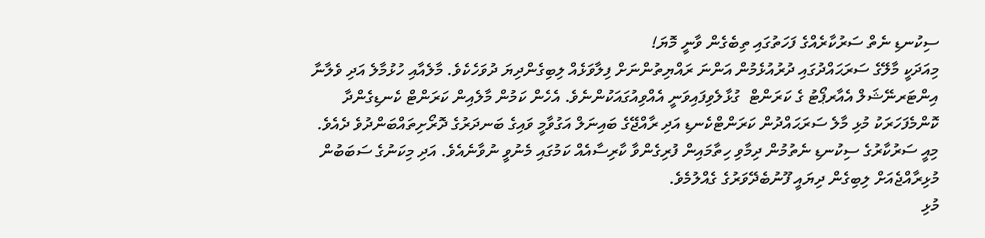ސިކުނޑި ނެތް ސަރުކާރެއްގެ ފަހަތުގައި ތިބެގެން ވާނީ މޮޔަ!
މިއަދަކީ މާލޭގެ ސަރަޙައްދުގައި ދުރުއުޅެމުން އަންނަ ރައްޔިތުންނަށް ފިލާވަޅެއް ލިބިގެންދިޔަ ދުވަހެކެވެ. މާލެއާއި ހުޅުމާލެ އަދި ވެލާނާ އިންޓަރނޭޝަލް އެއާރޕޯޓު ގެ ކަރަންޓް  ގުޅާލެވިފައިވަނީ އެއްވިއުގައަކުންނެވެ. އެހެން ކަމުން މާލެއިން ކަރަންޓް ކެނޑިގެންދާ ކޮންމެފަހަރަކު މުޅި މާލެ ސަރަޙައްދުން ކަރަންޓްކެނޑި އަދި ރާއްޖޭގެ ބައިނަލް އަގުވާމީ ވައިގެ ބަނދަރުގެ ދޮރޯށިތައްބަންދުވެ ދެއެވެ. މިއީ ސަރުކާރުގެ ސިކުނޑި ނެތުމުން ދިމާވި ހިތާމައިން ފުރިގެންވާ ކާރިސާއެއް ކަމުގައި މެނުވީ ނުވާނެއެވެ. އަދި މިކަނުގެ ސަބަބުން މުޅިރާއްޖެއަށް ލިބިގެން ދިޔައީ ފޫނުބެދޭވަރުގެ ގެއްލުމެވެ.
މުޅި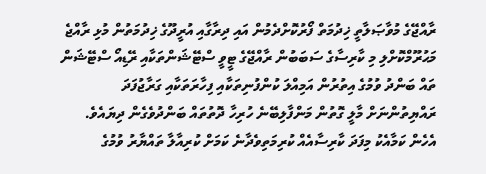ރާއްޖޭގެ މުވާޞަލާތީ ޚިދުމަތް ފޯރުކޮށްދެމުން އައި ދިރާގާއި އުރީދޫގެ ޚިދުމަތުން މުޅި ރާއްޖެ މަޙުރޫމްކޮށްލި މި ކާރިސާގެ ސަބަބުން ރާއްޖޭގެ ޓީވީ ސްޓޭޝަންތަކާއި ރޭޑިއޯ ސްޓޭޝަން ތައް ބަންދު ވުމުގެ އިތުރުން އަމިއްލަ ކުންފުނިތަކާއި ފިހާރަތަކާއި ގަރާޖުފަދަ ރައްޔިތުންނަށް މާލީ ގޮތުން މަންފާލިބޭނެ ހުރިހާ ދޮތުތައް ބަންދުވެގެން ދިޔައެވެ. އެހެން ކަމާއެކު މިފަދަ ކާރިސާއެއް ކުރިމަތިވެދާނެ ކަމަށް ކުރިއާލާ ތައްޔާރު ވުމުގެ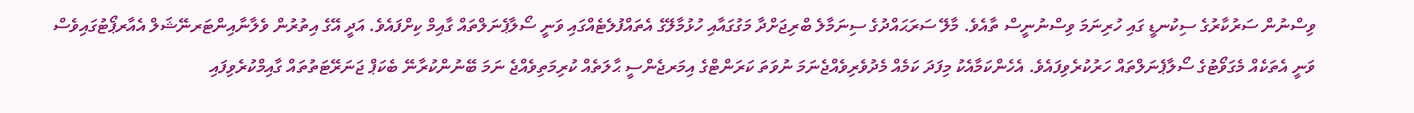ވިސްނުން ސަރުކާރުގެ ސިކުނޑީ ގައި ހުރިނަމަ ވިސްނުނީސް ތާއެވެ. މާލޭ ސަރަޙައްދުގެ ސިނަމާލެ ބްރިޖަށްދާ މަގުގައާއި ހުޅުމާލޭގެ އެތައްފުލެޓެއްގައި ވަނީ ސޯލާޕެނަލްތައް ގާއިމް ކިށްފައެވެ. އަދީ އޭގެ އިތުރުން ވެލާނާއިންޓަރނޭޝަލް އެއާރޕޯޓުގައިވެސް ވަނީ އެތަކެއް މެގަވޯޓުގެ ސޯލާޕެނަލްތައް ހަރުކުރެވިފައެވެ. އެހެންކަމާއެކު މިފަދަ ކަމެއް މެދުވެރިވެއްޖެނަމަ ނުވަތަ ކަރަންޓްގެ އިމަރޖެންސީ ޙާލަތެއް ކުރިމަތިވެއްޖެ ނަމަ ބޭނުންކުރާނޭ ބެކަޕް ޖަނަރޭޓަތުތައް ގާއިމްކުރެވިފައި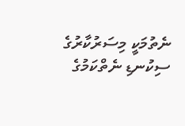ނެތުމަކީ މިސަރުކާރުގެ ސިކުނޑި ނެތްކަމުގެ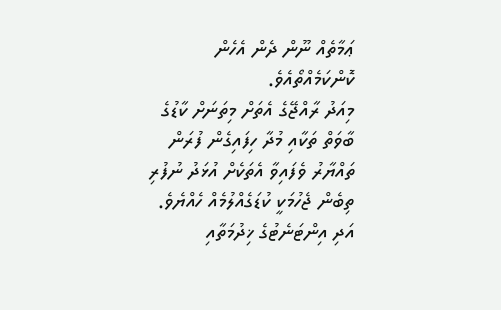ޢަމާތެއް ނޫން ދެން އެހެން ކޮންކަމެއްތޯއެވެ.
މިއަދު ރާއްޖޭގެ އެތަށް މިތަނަށް ކާޑުގެ ބާވަތް ތަކާއި މުދާ ހިފައިގެން ފުރަން ތައްޔާރު ވެފައިވާ އެތަކެށް އުޅަދު ނުފުރި ތިބެން ޖެހުމަކީ ކުޑަގެއްލުމެއް ހެއްޔެވެ. އަދި އިންޓަނެޓުގެ ޚިދުމަތާއި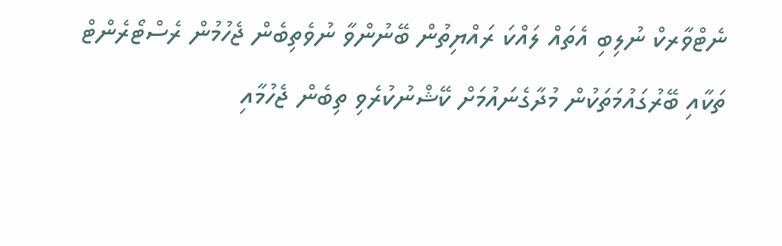ނެޓްވާރކް ނުލިބި އެތައް ލައްކަ ރައްޔިތުން ބޭނުންވާ ނުވެތިބެން ޖެހުމުން ރެސްޓޯރެންޓް ތަކާއި ބޭރުގައުމަތަކުން މުދާގެނައުމަށް ކޭޝްނުކުރެވި ތިބެން ޖެހުމާއި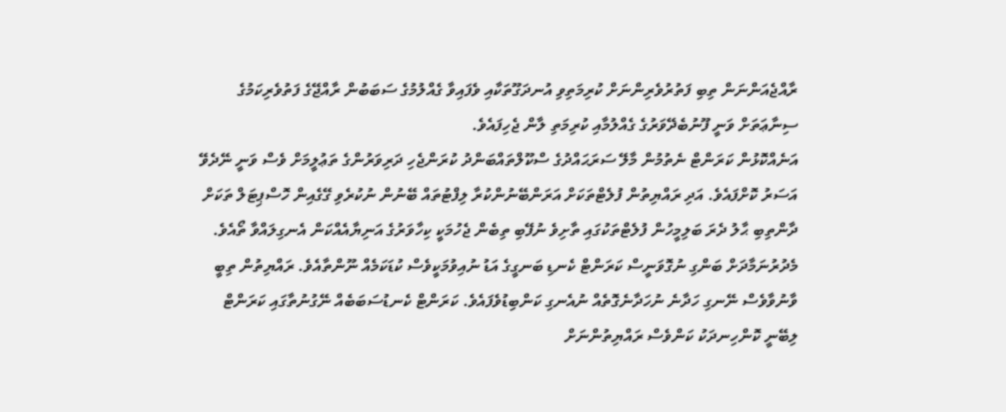ރާއްޖެއަންނަން ތިބި ފަތުރުވެރިންނަށް ކުރިމަތިވި އުނދަގޫތަކާއި ވެފައިވާ ގެއްލުމުގެ ސަބަބުން ރާއްޖޭގެ ފަތުވެރިކަމުގެ ސިނާޢަތަށް ވަނީ ފޫނުބެދޭވަރުގެ ގެއްލުމާއި ކުރިމަތި ލާން ޖެހިފައެވެ.
އަނެއްކޮޅުން ކަރަންޓް ނެތުމުން މާލޭ ސަރަޙައްދުގެ ސްކޫލްތައްބަންދު ކުރަންޖެހި ދަރިވަރުންގެ ތަޢުލީމަށް ވެސް ވަނީ ނޭދެވޭ އަސަރު ކޮށްފައެވެ. އަދި ރައްޔިތުން ފުލެޓްތަކަށް އަރަންބޭނުންކުރާ ލިފްޓުތައް ބޭނުން ނުކުރެވި ގޭގެއިން ހޮސްޕިޓަލް ތަކަށް ދާންތިބި ޙާލު ދެރަ ބަލިމީހުން ފުލެޓްތަކުގައި ތާށިވެ ނުފޭބި ތިބެން ޖެހުމަކީ ކިހާވަރުގެ އަނިޔާއެއްކަން އެނގިލައްވާ ތޯއެވެ.
މެދުރުނަމާދަށް ބަންގި ނުގޮވަނީސް ކަރަންޓް ކެނޑި ބަނގީގެ އަޑު ނުއިވުމަކީވެސް ކުޑަކަމެއް ނޫންތާއެވެ. ރައްޔިތުން ތިބީ ވާނުވާވެސް ނޭނގި ހަދާނެ ނުހަދާނެގޮތެއް ނުއެނގި ކަންބިޑުވެފައެވެ. ކަރަންޓް ކެނޑުސަބަބެއް ނޭގުނުތާގައި ކަރަންޓް ލިބޭނީ ކޮންހިނދަކު ކަންވެސް ރައްޔިތުންނަށް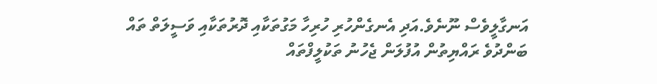އަނގާލީވެސް ނޫނެވެ.އަދި އެނގެންހުރި ހުރިހާ މަގުތަކާއި ދޮރުތަކާއި ވަސީލަތް ތައް ބަންދުވެ ރައްޔިތުން އުފުލަން ޖެހުނު ތަކުލީފްތައް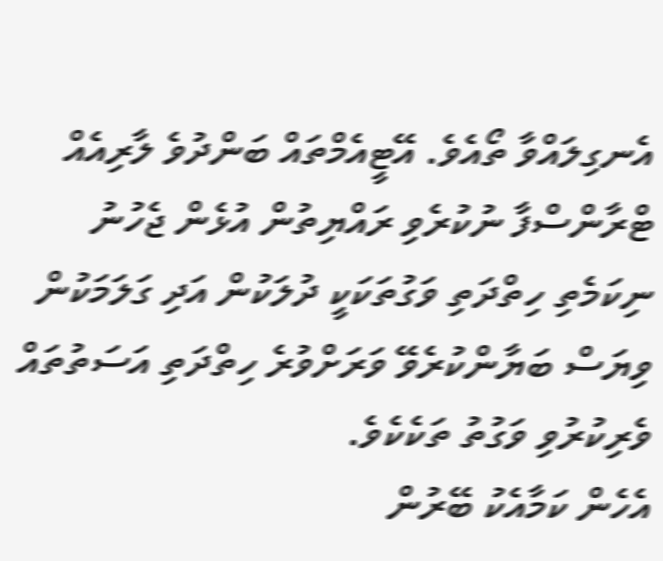އެނގިލައްވާ ތޯއެވެ. އޭޓީއެމްތައް ބަންދުވެ ލާރިއެއް ޓްރާންސްފާ ނުކުރެވި ރައްޔިތުން އުޅެން ޖެހުނު ނިކަމެތި ހިތްދަތި ވަގުތަކަކީ ދުލަކުން އަދި ގަލަމަކުން ވިޔަސް ބަޔާންކުރެވޭ ވަރަށްވުރެ ހިތްދަތި އަސަތުތައް ވެރިކުރުވި ވަގުތު ތަކެކެވެ.
އެހެން ކަމާއެކު ބޭރުން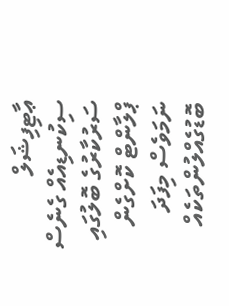ޢާޓިފިޝަލް ސިކުނޑިއެއް ގެނެސް ސަރުކާރުގެ ބޮލުގައި ޕްލާންޓް ކޮށްގެން ނަމަވެސް މިފަދަ ބޮޑުގެއްލުންތަކެއް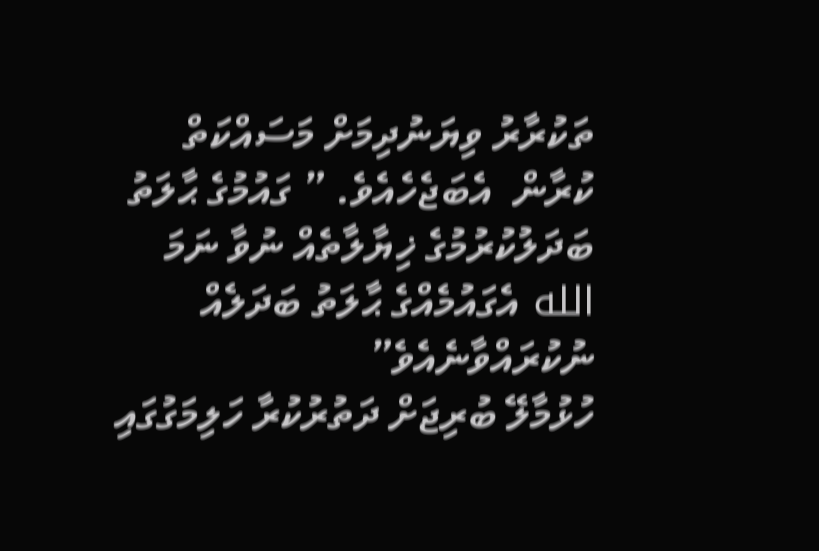ތަކުރާރު ވިޔަނުދިމަށް މަސައްކަތް ކުރާން  އެބަޖެހެއެވެ. ” ގައުމުގެ ޙާލަތު ބަދަލުކުރުމުގެ ޚިޔާލާތެއް ނުވާ ނަމަ الله އެގައުމެއްގެ ޙާލަތު ބަދަލެއް ނުކުރައްވާނެއެވެ”
ހުޅުމާލޭ ބުރިޖަށް ދަތުރުކުރާ ހަލިމަގުގައި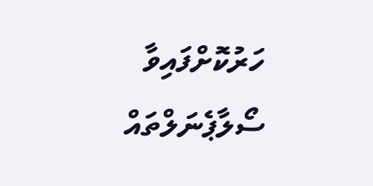ހަރުކޮށްފައިވާ ސޯލާޕެނަލްތައް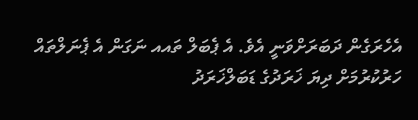އެހެރަގެން ދަބަރަށްވަނީ އެވެ. އެ ޕެބަލް ތައއ ނަގަން އެ ޕެނަލްތައް ހަރުކުރުމަށް ދިޔަ ޚަރަދުގެ ޑަބަލްޚަރަދު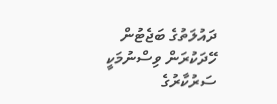ދައުލަތުގެ ބަޖެޓުން ހޭދަކުރަން ވިސްނުމަކީ ސަރުކާރުގެ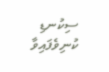ސިކުނޑި ކުނިވެފައިވާ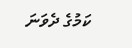ކަމުގެ ދެވަނަ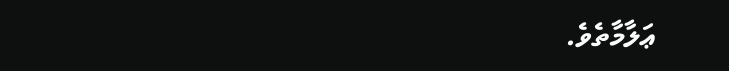ޢަލާމާތެވެ.